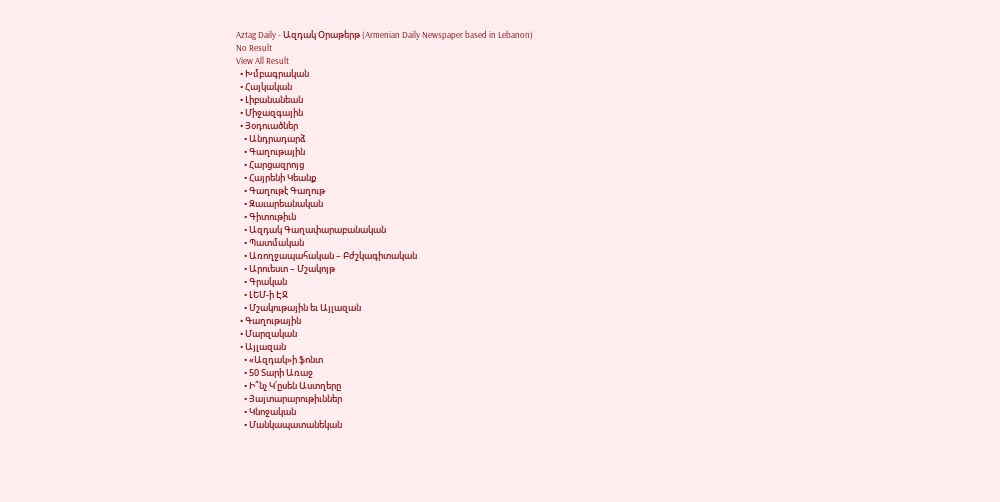Aztag Daily - Ազդակ Օրաթերթ (Armenian Daily Newspaper based in Lebanon)
No Result
View All Result
  • Խմբագրական
  • Հայկական
  • Լիբանանեան
  • Միջազգային
  • Յօդուածներ
    • Անդրադարձ
    • Գաղութային
    • Հարցազրոյց
    • Հայրենի Կեանք
    • Գաղութէ Գաղութ
    • Զաւարեանական
    • Գիտութիւն
    • Ազդակ Գաղափարաբանական
    • Պատմական
    • Առողջապահական – Բժշկագիտական
    • Արուեստ – Մշակոյթ
    • Գրական
    • ԼԵՄ-ի ԷՋ
    • Մշակութային եւ Այլազան
  • Գաղութային
  • Մարզական
  • Այլազան
    • «Ազդակ»ի ֆոնտ
    • 50 Տարի Առաջ
    • Ի՞նչ Կ՛ըսեն Աստղերը
    • Յայտարարութիւններ
    • Կնոջական
    • Մանկապատանեկան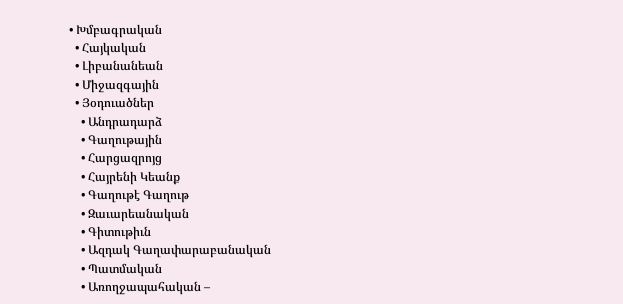• Խմբագրական
  • Հայկական
  • Լիբանանեան
  • Միջազգային
  • Յօդուածներ
    • Անդրադարձ
    • Գաղութային
    • Հարցազրոյց
    • Հայրենի Կեանք
    • Գաղութէ Գաղութ
    • Զաւարեանական
    • Գիտութիւն
    • Ազդակ Գաղափարաբանական
    • Պատմական
    • Առողջապահական –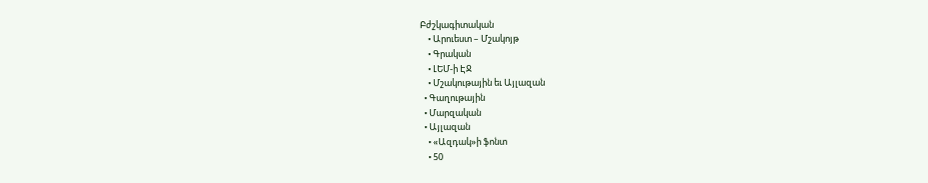Բժշկագիտական
    • Արուեստ – Մշակոյթ
    • Գրական
    • ԼԵՄ-ի ԷՋ
    • Մշակութային եւ Այլազան
  • Գաղութային
  • Մարզական
  • Այլազան
    • «Ազդակ»ի ֆոնտ
    • 50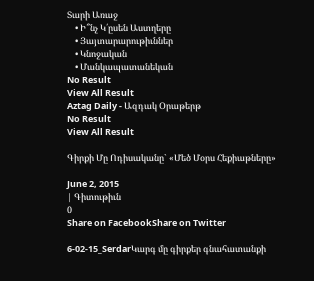Տարի Առաջ
    • Ի՞նչ Կ՛ըսեն Աստղերը
    • Յայտարարութիւններ
    • Կնոջական
    • Մանկապատանեկան
No Result
View All Result
Aztag Daily - Ազդակ Օրաթերթ
No Result
View All Result

Գիրքի Մը Ոդիսականը` «Մեծ Մօրս Հեքիաթները»

June 2, 2015
| Գիտութիւն
0
Share on FacebookShare on Twitter

6-02-15_SerdarԿարգ մը գիրքեր գնահատանքի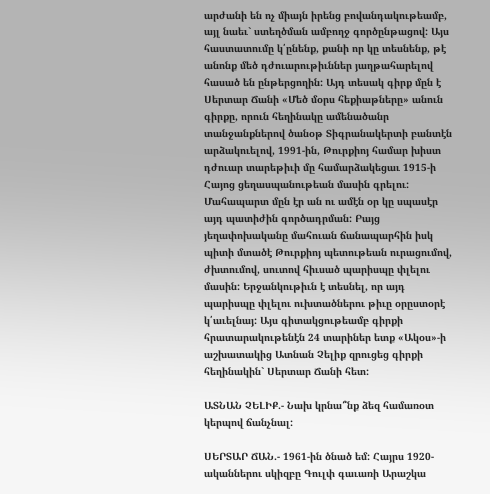արժանի են ոչ միայն իրենց բովանդակութեամբ, այլ նաեւ` ստեղծման ամբողջ գործընթացով: Այս հաստատումը կ՛ընենք, քանի որ կը տեսնենք, թէ անոնք մեծ դժուարութիւններ յաղթահարելով հասած են ընթերցողին: Այդ տեսակ գիրք մըն է Սերտար Ճանի «Մեծ մօրս հեքիաթները» անուն գիրքը, որուն հեղինակը ամենածանր տանջանքներով ծանօթ Տիգրանակերտի բանտէն արձակուելով, 1991-ին, Թուրքիոյ համար խիստ դժուար տարեթիւի մը համարձակեցաւ 1915-ի Հայոց ցեղասպանութեան մասին գրելու: Մահապարտ մըն էր ան ու ամէն օր կը սպասէր այդ պատիժին գործադրման: Բայց յեղափոխականը մահուան ճանապարհին իսկ պիտի մտածէ Թուրքիոյ պետութեան ուրացումով, ժխտումով, սուտով հիւսած պարիսպը փլելու մասին: Երջանկութիւն է տեսնել, որ այդ պարիսպը փլելու ուխտածներու թիւը օրըստօրէ կ՛աւելնայ: Այս գիտակցութեամբ գիրքի հրատարակութենէն 24 տարիներ ետք «Ակօս»-ի աշխատակից Ատնան Չելիք զրուցեց գիրքի հեղինակին` Սերտար Ճանի հետ:

ԱՏՆԱՆ ՉԵԼԻՔ.- Նախ կրնա՞նք ձեզ համառօտ կերպով ճանչնալ:

ՍԵՐՏԱՐ ՃԱՆ.- 1961-ին ծնած եմ: Հայրս 1920-ականներու սկիզբը Գուլփ գաւառի Արաշկա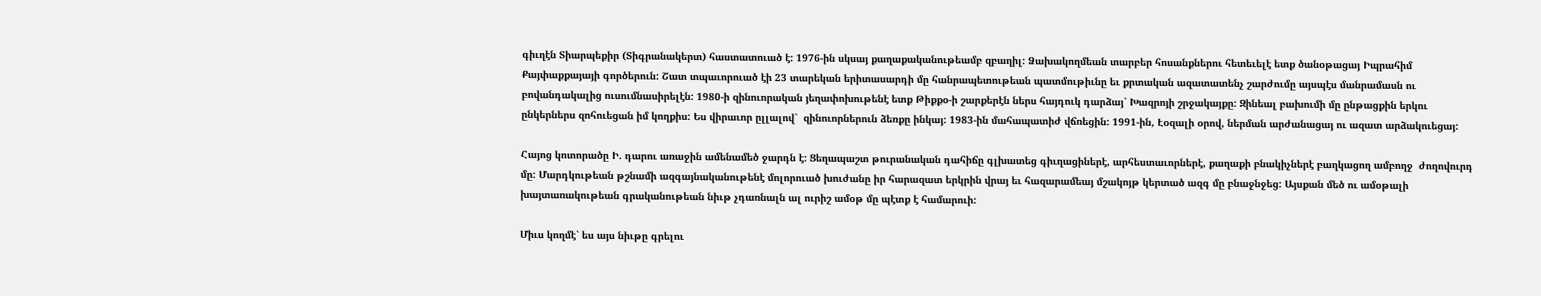գիւղէն Տիարպեքիր (Տիգրանակերտ) հաստատուած է: 1976-ին սկսայ քաղաքականութեամբ զբաղիլ: Ձախակողմեան տարբեր հոսանքներու հետեւելէ ետք ծանօթացայ Իպրահիմ Քայփաքքայայի գործերուն: Շատ տպաւորուած էի 23 տարեկան երիտասարդի մը հանրապետութեան պատմութիւնը եւ քրտական ազատատենչ շարժումը այսպէս մանրամասն ու բովանդակալից ուսումնասիրելէն: 1980-ի զինուորական յեղափոխութենէ ետք Թիքքօ-ի շարքերէն ներս հայդուկ դարձայ` Խազրոյի շրջակայքը: Զինեալ բախումի մը ընթացքին երկու ընկերներս զոհուեցան իմ կողքիս: Ես վիրաւոր ըլլալով`  զինուորներուն ձեռքը ինկայ: 1983-ին մահապատիժ վճռեցին: 1991-ին, Էօզալի օրով, ներման արժանացայ ու ազատ արձակուեցայ:

Հայոց կոտորածը Ի. դարու առաջին ամենամեծ ջարդն է: Ցեղապաշտ թուրանական դահիճը գլխատեց գիւղացիներէ, արհեստաւորներէ, քաղաքի բնակիչներէ բաղկացող ամբողջ  ժողովուրդ մը: Մարդկութեան թշնամի ազգայնականութենէ մոլորուած խուժանը իր հարազատ երկրին վրայ եւ հազարամեայ մշակոյթ կերտած ազգ մը բնաջնջեց: Այսքան մեծ ու ամօթալի խայտառակութեան գրականութեան նիւթ չդառնալն ալ ուրիշ ամօթ մը պէտք է համարուի:

Միւս կողմէ` ես այս նիւթը գրելու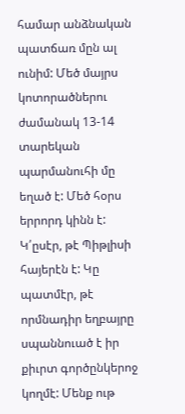համար անձնական պատճառ մըն ալ ունիմ: Մեծ մայրս կոտորածներու ժամանակ 13-14 տարեկան պարմանուհի մը եղած է: Մեծ հօրս երրորդ կինն է: Կ՛ըսէր, թէ Պիթլիսի հայերէն է: Կը պատմէր, թէ որմնադիր եղբայրը սպաննուած է իր քիւրտ գործընկերոջ կողմէ: Մենք ութ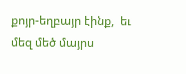քոյր-եղբայր էինք,  եւ մեզ մեծ մայրս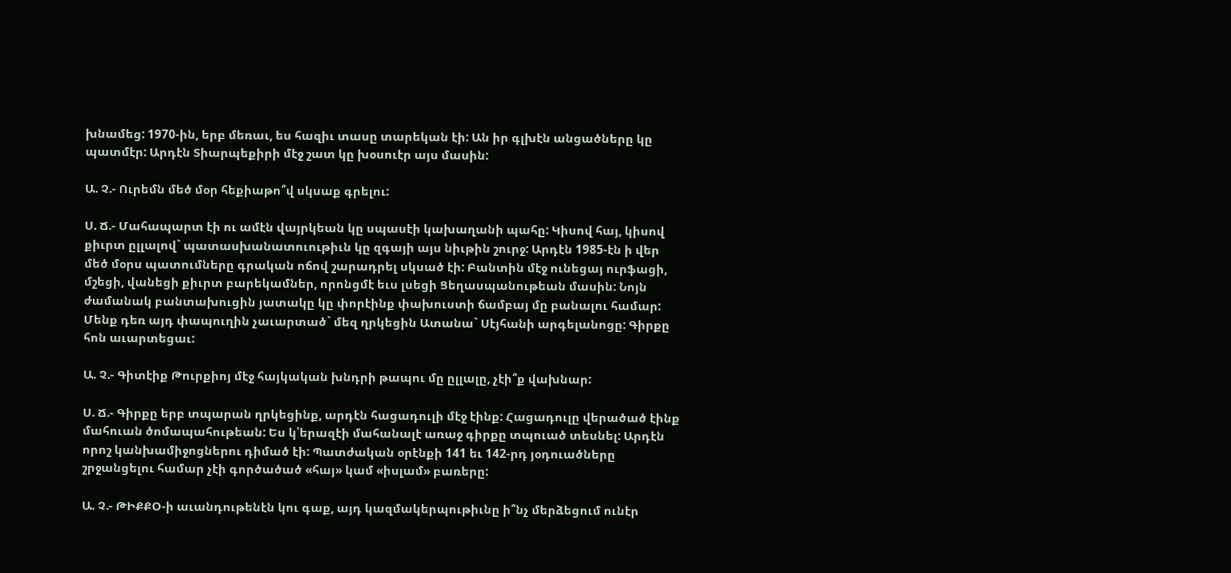խնամեց: 1970-ին, երբ մեռաւ, ես հազիւ տասը տարեկան էի: Ան իր գլխէն անցածները կը պատմէր: Արդէն Տիարպեքիրի մէջ շատ կը խօսուէր այս մասին:

Ա. Չ.- Ուրեմն մեծ մօր հեքիաթո՞վ սկսաք գրելու:

Ս. Ճ.- Մահապարտ էի ու ամէն վայրկեան կը սպասէի կախաղանի պահը: Կիսով հայ, կիսով քիւրտ ըլլալով` պատասխանատուութիւն կը զգայի այս նիւթին շուրջ: Արդէն 1985-էն ի վեր մեծ մօրս պատումները գրական ոճով շարադրել սկսած էի: Բանտին մէջ ունեցայ ուրֆացի, մշեցի, վանեցի քիւրտ բարեկամներ, որոնցմէ եւս լսեցի Ցեղասպանութեան մասին: Նոյն ժամանակ բանտախուցին յատակը կը փորէինք փախուստի ճամբայ մը բանալու համար: Մենք դեռ այդ փապուղին չաւարտած` մեզ ղրկեցին Ատանա` Սէյհանի արգելանոցը: Գիրքը հոն աւարտեցաւ:

Ա. Չ.- Գիտէիք Թուրքիոյ մէջ հայկական խնդրի թապու մը ըլլալը, չէի՞ք վախնար:

Ս. Ճ.- Գիրքը երբ տպարան ղրկեցինք, արդէն հացադուլի մէջ էինք: Հացադուլը վերածած էինք մահուան ծոմապահութեան: Ես կ՛երազէի մահանալէ առաջ գիրքը տպուած տեսնել: Արդէն որոշ կանխամիջոցներու դիմած էի: Պատժական օրէնքի 141 եւ 142-րդ յօդուածները շրջանցելու համար չէի գործածած «հայ» կամ «իսլամ» բառերը:

Ա. Չ.- ԹԻՔՔՕ-ի աւանդութենէն կու գաք, այդ կազմակերպութիւնը ի՞նչ մերձեցում ունէր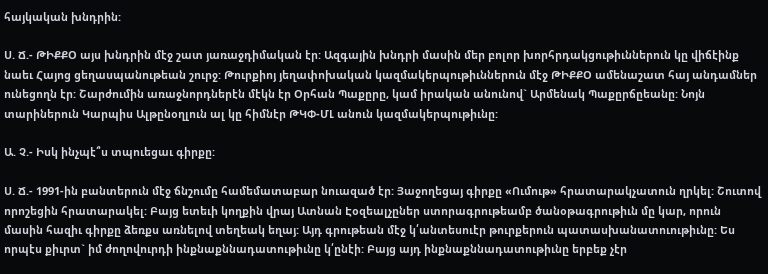հայկական խնդրին:

Ս. Ճ.- ԹԻՔՔՕ այս խնդրին մէջ շատ յառաջդիմական էր: Ազգային խնդրի մասին մեր բոլոր խորհրդակցութիւններուն կը վիճէինք նաեւ Հայոց ցեղասպանութեան շուրջ: Թուրքիոյ յեղափոխական կազմակերպութիւններուն մէջ ԹԻՔՔՕ ամենաշատ հայ անդամներ ունեցողն էր: Շարժումին առաջնորդներէն մէկն էր Օրհան Պաքըրը, կամ իրական անունով` Արմենակ Պաքըրճըեանը: Նոյն տարիներուն Կարպիս Ալթընօղլուն ալ կը հիմնէր ԹԿՓ-ՄԼ անուն կազմակերպութիւնը:

Ա. Չ.- Իսկ ինչպէ՞ս տպուեցաւ գիրքը:

Ս. Ճ.- 1991-ին բանտերուն մէջ ճնշումը համեմատաբար նուազած էր: Յաջողեցայ գիրքը «Ումութ» հրատարակչատուն ղրկել: Շուտով որոշեցին հրատարակել: Բայց ետեւի կողքին վրայ Ատնան Էօզեալչըներ ստորագրութեամբ ծանօթագրութիւն մը կար, որուն մասին հազիւ գիրքը ձեռքս առնելով տեղեակ եղայ: Այդ գրութեան մէջ կ՛անտեսուէր թուրքերուն պատասխանատուութիւնը: Ես որպէս քիւրտ` իմ ժողովուրդի ինքնաքննադատութիւնը կ՛ընէի: Բայց այդ ինքնաքննադատութիւնը երբեք չէր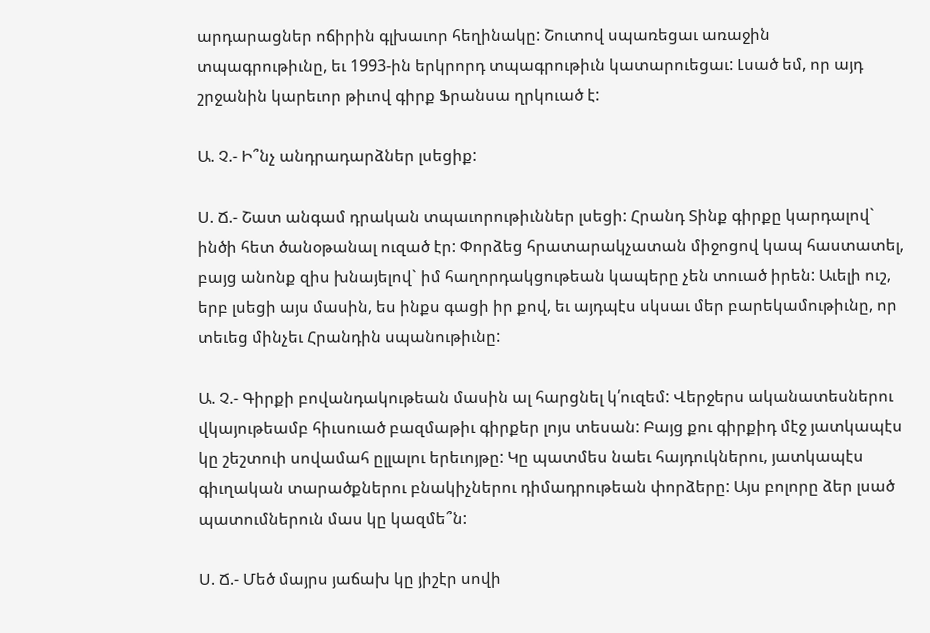արդարացներ ոճիրին գլխաւոր հեղինակը: Շուտով սպառեցաւ առաջին տպագրութիւնը, եւ 1993-ին երկրորդ տպագրութիւն կատարուեցաւ: Լսած եմ, որ այդ շրջանին կարեւոր թիւով գիրք Ֆրանսա ղրկուած է:

Ա. Չ.- Ի՞նչ անդրադարձներ լսեցիք:

Ս. Ճ.- Շատ անգամ դրական տպաւորութիւններ լսեցի: Հրանդ Տինք գիրքը կարդալով` ինծի հետ ծանօթանալ ուզած էր: Փորձեց հրատարակչատան միջոցով կապ հաստատել, բայց անոնք զիս խնայելով` իմ հաղորդակցութեան կապերը չեն տուած իրեն: Աւելի ուշ, երբ լսեցի այս մասին, ես ինքս գացի իր քով, եւ այդպէս սկսաւ մեր բարեկամութիւնը, որ տեւեց մինչեւ Հրանդին սպանութիւնը:

Ա. Չ.- Գիրքի բովանդակութեան մասին ալ հարցնել կ՛ուզեմ: Վերջերս ականատեսներու վկայութեամբ հիւսուած բազմաթիւ գիրքեր լոյս տեսան: Բայց քու գիրքիդ մէջ յատկապէս կը շեշտուի սովամահ ըլլալու երեւոյթը: Կը պատմես նաեւ հայդուկներու, յատկապէս գիւղական տարածքներու բնակիչներու դիմադրութեան փորձերը: Այս բոլորը ձեր լսած պատումներուն մաս կը կազմե՞ն:

Ս. Ճ.- Մեծ մայրս յաճախ կը յիշէր սովի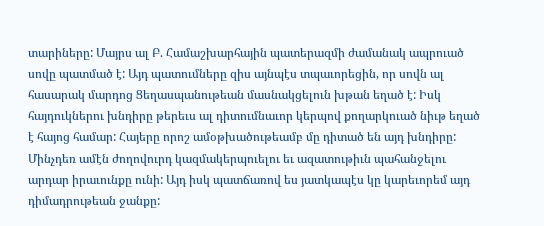տարիները: Մայրս ալ Բ. Համաշխարհային պատերազմի ժամանակ ապրուած սովը պատմած է: Այդ պատումները զիս այնպէս տպաւորեցին, որ սովն ալ հասարակ մարդոց Ցեղասպանութեան մասնակցելուն խթան եղած է: Իսկ հայդուկներու խնդիրը թերեւս ալ դիտումնաւոր կերպով քողարկուած նիւթ եղած է հայոց համար: Հայերը որոշ ամօթխածութեամբ մը դիտած են այդ խնդիրը: Մինչդեռ ամէն ժողովուրդ կազմակերպուելու եւ ազատութիւն պահանջելու արդար իրաւունքը ունի: Այդ իսկ պատճառով ես յատկապէս կը կարեւորեմ այդ դիմադրութեան ջանքը: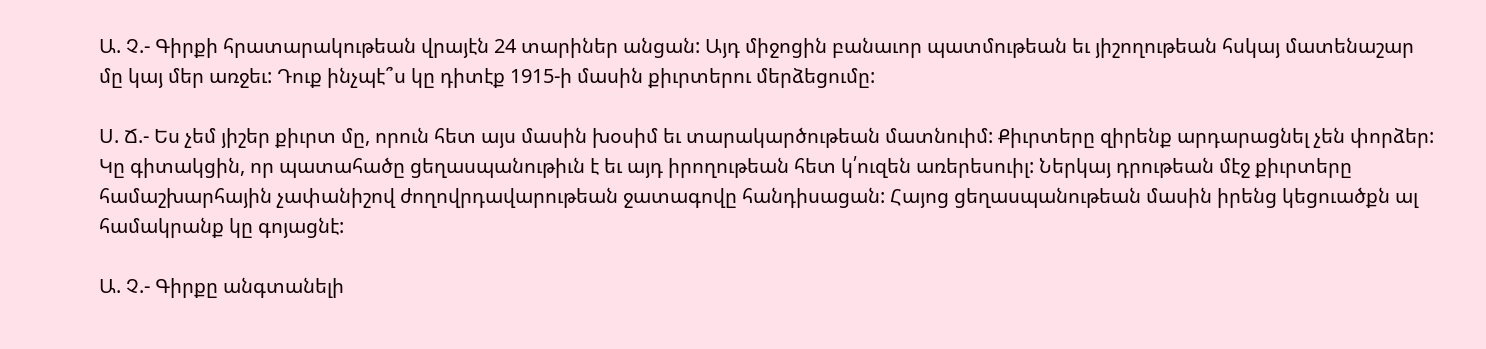Ա. Չ.- Գիրքի հրատարակութեան վրայէն 24 տարիներ անցան: Այդ միջոցին բանաւոր պատմութեան եւ յիշողութեան հսկայ մատենաշար մը կայ մեր առջեւ: Դուք ինչպէ՞ս կը դիտէք 1915-ի մասին քիւրտերու մերձեցումը:

Ս. Ճ.- Ես չեմ յիշեր քիւրտ մը, որուն հետ այս մասին խօսիմ եւ տարակարծութեան մատնուիմ: Քիւրտերը զիրենք արդարացնել չեն փորձեր: Կը գիտակցին, որ պատահածը ցեղասպանութիւն է եւ այդ իրողութեան հետ կ՛ուզեն առերեսուիլ: Ներկայ դրութեան մէջ քիւրտերը համաշխարհային չափանիշով ժողովրդավարութեան ջատագովը հանդիսացան: Հայոց ցեղասպանութեան մասին իրենց կեցուածքն ալ համակրանք կը գոյացնէ:

Ա. Չ.- Գիրքը անգտանելի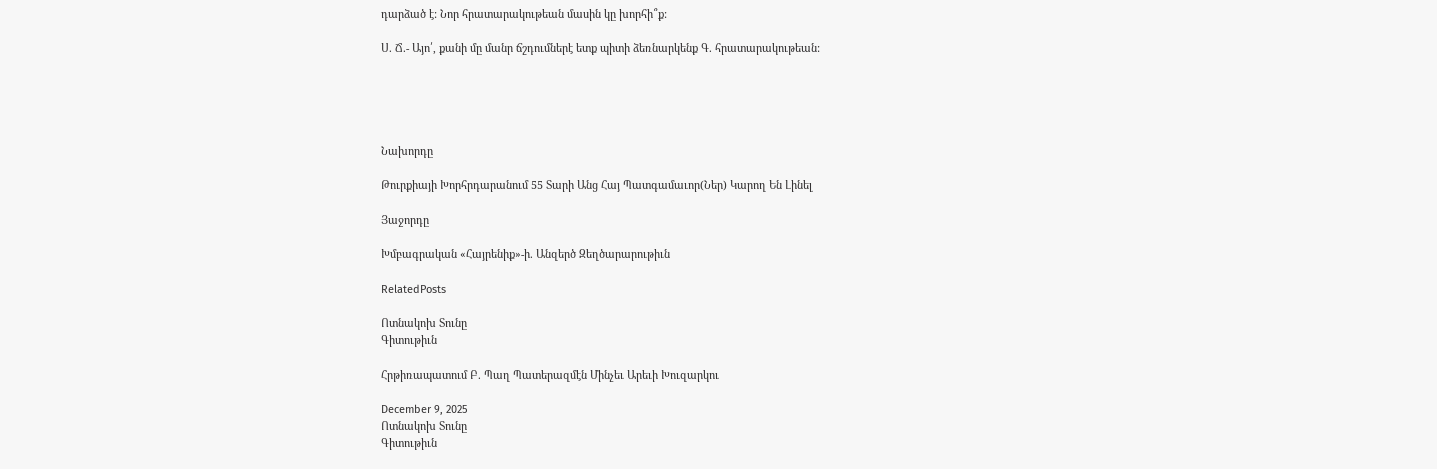դարձած է: Նոր հրատարակութեան մասին կը խորհի՞ք:

Ս. Ճ.- Այո՛, քանի մը մանր ճշդումներէ ետք պիտի ձեռնարկենք Գ. հրատարակութեան:





Նախորդը

Թուրքիայի Խորհրդարանում 55 Տարի Անց Հայ Պատգամաւոր(Ներ) Կարող Են Լինել

Յաջորդը

Խմբագրական «Հայրենիք»-ի. Անզերծ Զեղծարարութիւն

RelatedPosts

Ոտնակոխ Տունը
Գիտութիւն

Հրթիռապատում Բ. Պաղ Պատերազմէն Մինչեւ Արեւի Խուզարկու

December 9, 2025
Ոտնակոխ Տունը
Գիտութիւն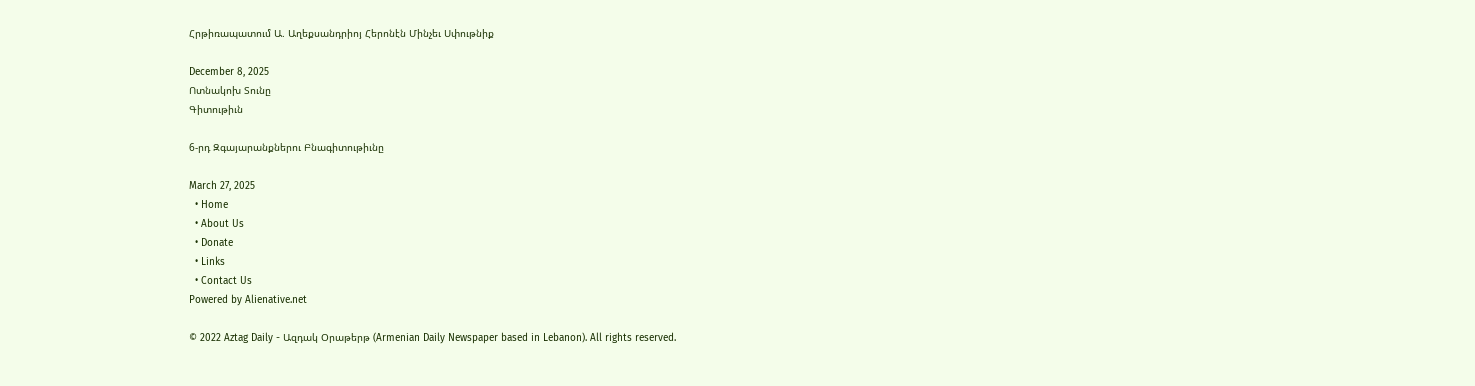Հրթիռապատում Ա. Աղեքսանդրիոյ Հերոնէն Մինչեւ Սփութնիք

December 8, 2025
Ոտնակոխ Տունը
Գիտութիւն

6-րդ Զգայարանքներու Բնագիտութիւնը

March 27, 2025
  • Home
  • About Us
  • Donate
  • Links
  • Contact Us
Powered by Alienative.net

© 2022 Aztag Daily - Ազդակ Օրաթերթ (Armenian Daily Newspaper based in Lebanon). All rights reserved.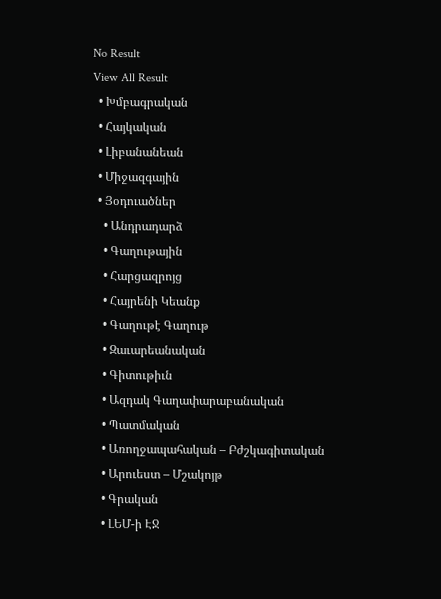No Result
View All Result
  • Խմբագրական
  • Հայկական
  • Լիբանանեան
  • Միջազգային
  • Յօդուածներ
    • Անդրադարձ
    • Գաղութային
    • Հարցազրոյց
    • Հայրենի Կեանք
    • Գաղութէ Գաղութ
    • Զաւարեանական
    • Գիտութիւն
    • Ազդակ Գաղափարաբանական
    • Պատմական
    • Առողջապահական – Բժշկագիտական
    • Արուեստ – Մշակոյթ
    • Գրական
    • ԼԵՄ-ի ԷՋ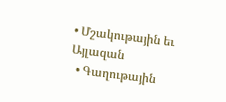• Մշակութային եւ Այլազան
  • Գաղութային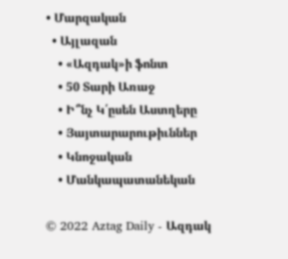• Մարզական
  • Այլազան
    • «Ազդակ»ի ֆոնտ
    • 50 Տարի Առաջ
    • Ի՞նչ Կ՛ըսեն Աստղերը
    • Յայտարարութիւններ
    • Կնոջական
    • Մանկապատանեկան

© 2022 Aztag Daily - Ազդակ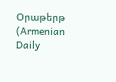Օրաթերթ (Armenian Daily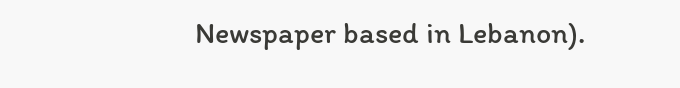Newspaper based in Lebanon).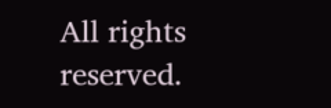All rights reserved.